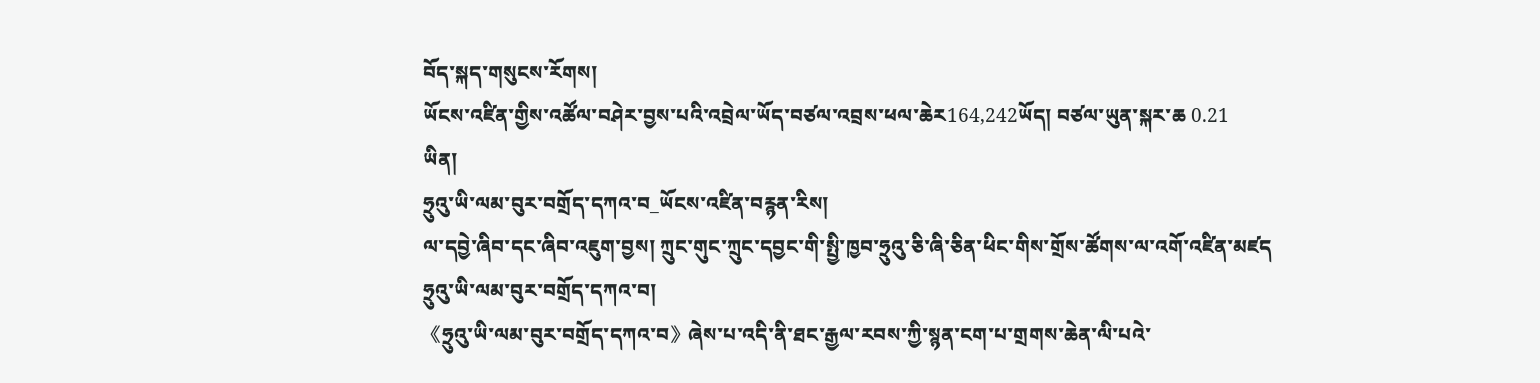བོད་སྐད་གསུངས་རོགས།
ཡོངས་འཛིན་གྱིས་འཚོལ་བཤེར་བྱས་པའི་འབྲེལ་ཡོད་བཙལ་འབྲས་ཕལ་ཆེར164,242ཡོད། བཙལ་ཡུན་སྐར་ཆ 0.21
ཡིན།
ཧྲུའུ་ཡི་ལམ་བུར་བགྲོད་དཀའ་བ_ཡོངས་འཛིན་བརྙན་རིས།
ལ་དབྱེ་ཞིབ་དང་ཞིབ་འཇུག་བྱས། ཀྲུང་གུང་ཀྲུང་དབྱང་གི་སྤྱི་ཁྱབ་ཧྲུའུ་ཅི་ཞི་ཅིན་ཕིང་གིས་གྲོས་ཚོགས་ལ་འགོ་འཛིན་མཛད
ཧྲུའུ་ཡི་ལམ་བུར་བགྲོད་དཀའ་བ།
《ཧྲུའུ་ཡི་ལམ་བུར་བགྲོད་དཀའ་བ》ཞེས་པ་འདི་ནི་ཐང་རྒྱལ་རབས་ཀྱི་སྙན་ངག་པ་གྲགས་ཆེན་ལི་པའེ་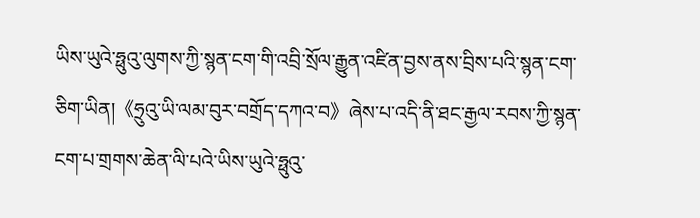ཡིས་ཡུའེ་ཧྥུའུ་ལུགས་ཀྱི་སྙན་ངག་གི་འབྲི་སྲོལ་རྒྱུན་འཛིན་བྱས་ནས་བྲིས་པའི་སྙན་ངག་ཅིག་ཡིན།《ཧྲུའུ་ཡི་ལམ་བུར་བགྲོད་དཀའ་བ》ཞེས་པ་འདི་ནི་ཐང་རྒྱལ་རབས་ཀྱི་སྙན་ངག་པ་གྲགས་ཆེན་ལི་པའེ་ཡིས་ཡུའེ་ཧྥུའུ་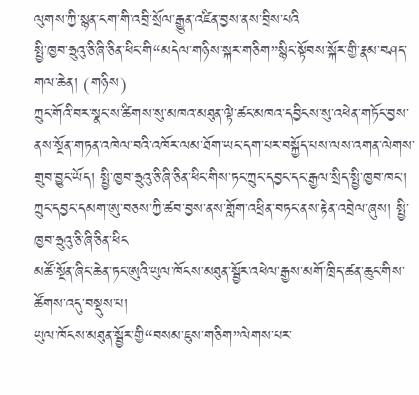ལུགས་ཀྱི་སྙན་ངག་གི་འབྲི་སྲོལ་རྒྱུན་འཛིན་བྱས་ནས་བྲིས་པའི
སྤྱི་ཁྱབ་ཧྲུའུ་ཅི་ཞི་ཅིན་ཕིང་གི“མདེལ་གཉིས་སྐར་གཅིག”སྙིང་སྟོབས་སྐོར་གྱི་རྣམ་བཤད་གལ་ཆེན། (གཉིས)
ཀྲུང་གོའི་བར་སྣང་ས་ཚིགས་སུ་མཁའ་མཐུན་ལྟེ་ཚང་མཁའ་དབྱིངས་སུ་འཕེན་གཏོང་བྱས་ནས་སྔོན་གཏན་འཁེལ་བའི་འཁོར་ལམ་ཐོག་ཡང་དག་པར་བསྐྱོད་པས་ལས་འགན་ལེགས་གྲུབ་བྱུང་ཡོད། སྤྱི་ཁྱབ་ཧྲུའུ་ཅི་ཞི་ཅིན་ཕིང་གིས་ཏང་ཀྲུང་དབྱང་དང་རྒྱལ་སྲིད་སྤྱི་ཁྱབ་ཁང་། ཀྲུང་དབྱང་དམག་ཨུ་བཅས་ཀྱི་ཚབ་བྱས་ནས་གློག་འཕྲིན་བཏང་ནས་རྟེན་འབྲེལ་ཞུས། སྤྱི་ཁྱབ་ཧྲུའུ་ཅི་ཞི་ཅིན་ཕིང
མཚོ་སྔོན་ཞིང་ཆེན་ཏང་ཨུའི་ཡུལ་ཁོངས་མཐུན་སྦྱོར་འཕེལ་རྒྱས་མགོ་ཁྲིད་ཚན་ཆུང་གིས་ཚོགས་འདུ་བསྡུས་པ།
ཡུལ་ཁོངས་མཐུན་སྦྱོར་གྱི“བསམ་ཇུས་གཅིག”ལེགས་པར་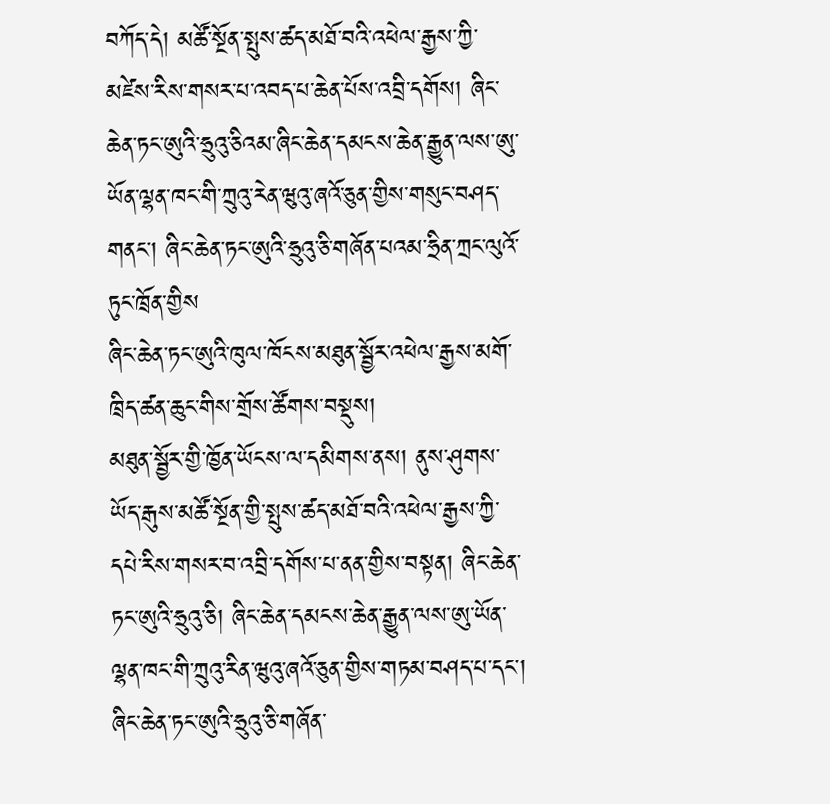བཀོད་དེ། མཚོ་སྔོན་སྤུས་ཚད་མཐོ་བའི་འཕེལ་རྒྱས་ཀྱི་མཛེས་རིས་གསར་པ་འབད་པ་ཆེན་པོས་འབྲི་དགོས། ཞིང་ཆེན་ཏང་ཨུའི་ཧྲུའུ་ཅིའམ་ཞིང་ཆེན་དམངས་ཆེན་རྒྱུན་ལས་ཨུ་ཡོན་ལྷན་ཁང་གི་ཀྲུའུ་རེན་ཝུའུ་ཞའོ་ཅུན་གྱིས་གསུང་བཤད་གནང་། ཞིང་ཆེན་ཏང་ཨུའི་ཧྲུའུ་ཅི་གཞོན་པའམ་ཧྲིན་ཀྲང་ལུའོ་ཏུང་ཁྲོན་གྱིས
ཞིང་ཆེན་ཏང་ཨུའི་ཁུལ་ཁོངས་མཐུན་སྦྱོར་འཕེལ་རྒྱས་མགོ་ཁྲིད་ཚན་ཆུང་གིས་གྲོས་ཚོགས་བསྡུས།
མཐུན་སྦྱོར་གྱི་ཁྱོན་ཡོངས་ལ་དམིགས་ནས། ནུས་ཤུགས་ཡོད་རྒུས་མཚོ་སྔོན་གྱི་སྤུས་ཚད་མཐོ་བའི་འཕེལ་རྒྱས་ཀྱི་དཔེ་རིས་གསར་བ་འབྲི་དགོས་པ་ནན་གྱིས་བསྟན། ཞིང་ཆེན་ཏང་ཨུའི་ཧྲུའུ་ཅི། ཞིང་ཆེན་དམངས་ཆེན་རྒྱུན་ལས་ཨུ་ཡོན་ལྷན་ཁང་གི་ཀྲུའུ་རིན་ཝུའུ་ཞའོ་ཅུན་གྱིས་གཏམ་བཤད་པ་དང་། ཞིང་ཆེན་ཏང་ཨུའི་ཧྲུའུ་ཅི་གཞོན་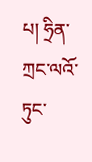པ། ཧྲིན་ཀྲང་ལའོ་ཏུང་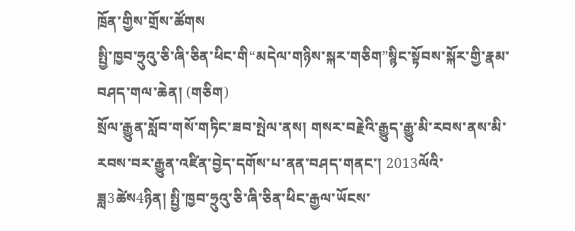ཁྲོན་གྱིས་གྲོས་ཚོགས
སྤྱི་ཁྱབ་ཧྲུའུ་ཅི་ཞི་ཅིན་ཕིང་གི“མདེལ་གཉིས་སྐར་གཅིག”སྙིང་སྟོབས་སྐོར་གྱི་རྣམ་བཤད་གལ་ཆེན། (གཅིག)
སྲོལ་རྒྱུན་སློབ་གསོ་གཏིང་ཟབ་སྤེལ་ནས། གསར་བརྗེའི་རྒྱུད་རྒྱུ་མི་རབས་ནས་མི་རབས་བར་རྒྱུན་འཛིན་བྱེད་དགོས་པ་ནན་བཤད་གནང་། 2013ལོའི་ཟླ3ཚེས4ཉིན། སྤྱི་ཁྱབ་ཧྲུའུ་ཅི་ཞི་ཅིན་ཕིང་རྒྱལ་ཡོངས་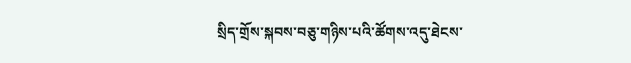སྲིད་གྲོས་སྐབས་བཅུ་གཉིས་པའི་ཚོགས་འདུ་ཐེངས་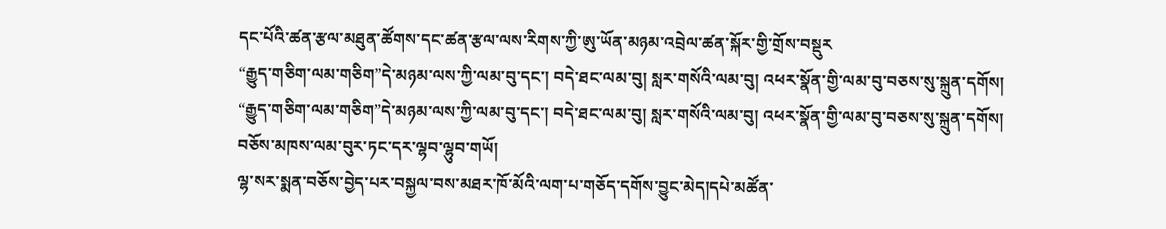དང་པོའི་ཚན་རྩལ་མཐུན་ཚོགས་དང་ཚན་རྩལ་ལས་རིགས་ཀྱི་ཨུ་ཡོན་མཉམ་འབྲེལ་ཚན་སྐོར་གྱི་གྲོས་བསྡུར
“རྒྱུད་གཅིག་ལམ་གཅིག”དེ་མཉམ་ལས་ཀྱི་ལམ་བུ་དང་། བདེ་ཐང་ལམ་བུ། སླར་གསོའི་ལམ་བུ། འཕར་སྣོན་གྱི་ལམ་བུ་བཅས་སུ་སྐྲུན་དགོས།
“རྒྱུད་གཅིག་ལམ་གཅིག”དེ་མཉམ་ལས་ཀྱི་ལམ་བུ་དང་། བདེ་ཐང་ལམ་བུ། སླར་གསོའི་ལམ་བུ། འཕར་སྣོན་གྱི་ལམ་བུ་བཅས་སུ་སྐྲུན་དགོས།
བཅོས་མཁས་ལམ་བུར་ཏང་དར་ལྷབ་ལྷུབ་གཡོ།
ལྷ་སར་སྨན་བཅོས་བྱེད་པར་བསྐྱལ་བས་མཐར་ཁོ་མོའི་ལག་པ་གཅོད་དགོས་བྱུང་མེད།དཔེ་མཚོན་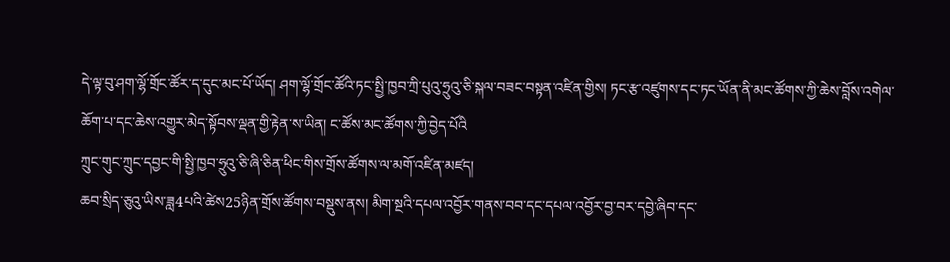དེ་ལྟ་བུ་ཤག་ལྷོ་གྲོང་ཚོར་ད་དུང་མང་པོ་ཡོད། ཤག་ལྷོ་གྲོང་ཚོའི་ཏང་སྤྱི་ཁྱབ་ཀྲི་པུའུ་ཧྲུའུ་ཅི་སྐལ་བཟང་བསྟན་འཛིན་གྱིས། ཏང་རྩ་འཛུགས་དང་ཏང་ཡོན་ནི་མང་ཚོགས་ཀྱི་ཆེས་བློས་འགེལ་ཆོག་པ་དང་ཆེས་འགྱུར་མེད་སྟོབས་ལྡན་གྱི་རྟེན་ས་ཡིན། ང་ཚོས་མང་ཚོགས་ཀྱི་བྱེད་པོའི
ཀྲུང་གུང་ཀྲུང་དབྱང་གི་སྤྱི་ཁྱབ་ཧྲུའུ་ཅི་ཞི་ཅིན་ཕིང་གིས་གྲོས་ཚོགས་ལ་མགོ་འཛིན་མཛད།
ཆབ་སྲིད་ཅུའུ་ཡིས་ཟླ4པའི་ཚེས25ཉིན་གྲོས་ཚོགས་བསྡུས་ནས། མིག་སྔའི་དཔལ་འབྱོར་གནས་བབ་དང་དཔལ་འབྱོར་བྱ་བར་དབྱེ་ཞིབ་དང་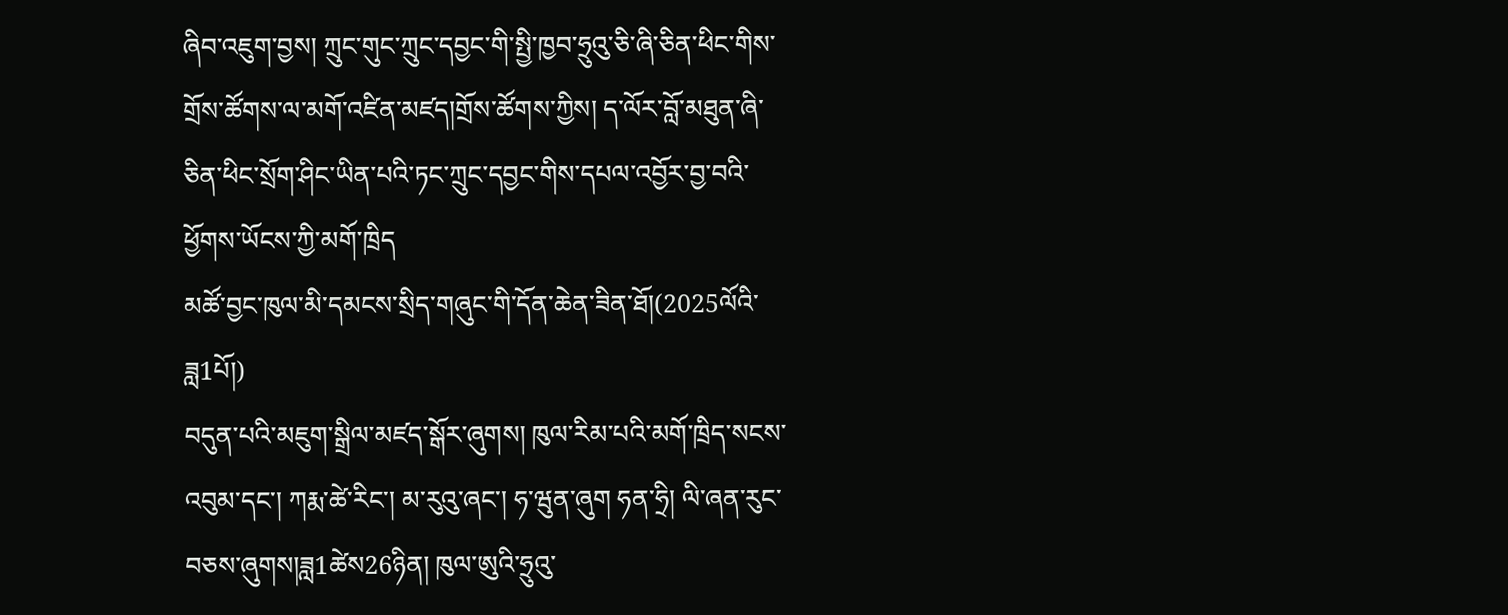ཞིབ་འཇུག་བྱས། ཀྲུང་གུང་ཀྲུང་དབྱང་གི་སྤྱི་ཁྱབ་ཧྲུའུ་ཅི་ཞི་ཅིན་ཕིང་གིས་གྲོས་ཚོགས་ལ་མགོ་འཛིན་མཛད།གྲོས་ཚོགས་ཀྱིས། ད་ལོར་བློ་མཐུན་ཞི་ཅིན་ཕིང་སྲོག་ཤིང་ཡིན་པའི་ཏང་ཀྲུང་དབྱང་གིས་དཔལ་འབྱོར་བྱ་བའི་ཕྱོགས་ཡོངས་ཀྱི་མགོ་ཁྲིད
མཚོ་བྱང་ཁུལ་མི་དམངས་སྲིད་གཞུང་གི་དོན་ཆེན་ཟིན་ཐོ།(2025ལོའི་ཟླ1པོ།)
བདུན་པའི་མཇུག་སྒྲིལ་མཛད་སྒོར་ཞུགས། ཁུལ་རིམ་པའི་མགོ་ཁྲིད་སངས་འབུམ་དང་། ཀརྨ་ཚེ་རིང་། མ་རུའུ་ཞང་། ཧ་ཝུན་ཞུག ཧན་ཧྲི། ལི་ཞན་རུང་བཅས་ཞུགས།ཟླ1ཚེས26ཉིན། ཁུལ་ཨུའི་ཧྲུའུ་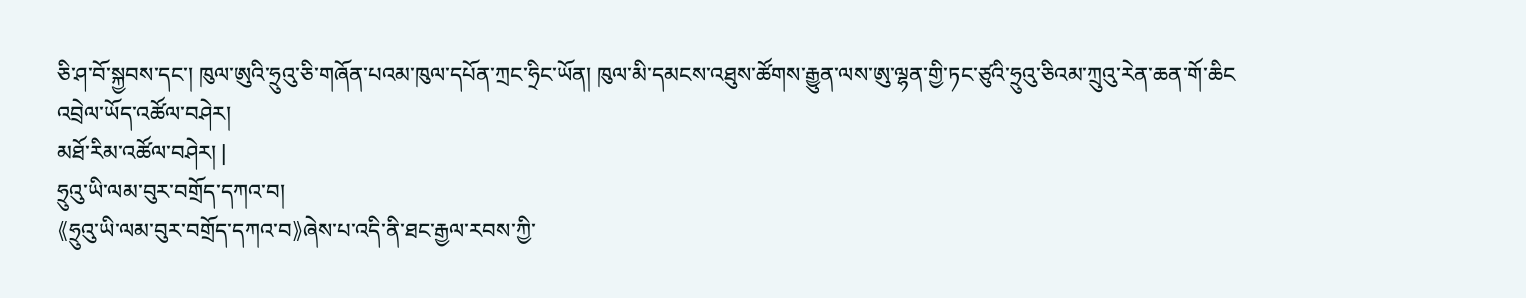ཅི་ཤ་བོ་སྐྱབས་དང་། ཁུལ་ཨུའི་ཧྲུའུ་ཅི་གཞོན་པའམ་ཁུལ་དཔོན་ཀྲང་ཧྲིང་ཡོན། ཁུལ་མི་དམངས་འཐུས་ཚོགས་རྒྱུན་ལས་ཨུ་ལྷན་གྱི་ཏང་ཙུའི་ཧྲུའུ་ཅིའམ་ཀྲུའུ་རེན་ཆན་གོ་ཆིང
འབྲེལ་ཡོད་འཚོལ་བཤེར།
མཐོ་རིམ་འཚོལ་བཤེར། |
ཧྲུའུ་ཡི་ལམ་བུར་བགྲོད་དཀའ་བ།
《ཧྲུའུ་ཡི་ལམ་བུར་བགྲོད་དཀའ་བ》ཞེས་པ་འདི་ནི་ཐང་རྒྱལ་རབས་ཀྱི་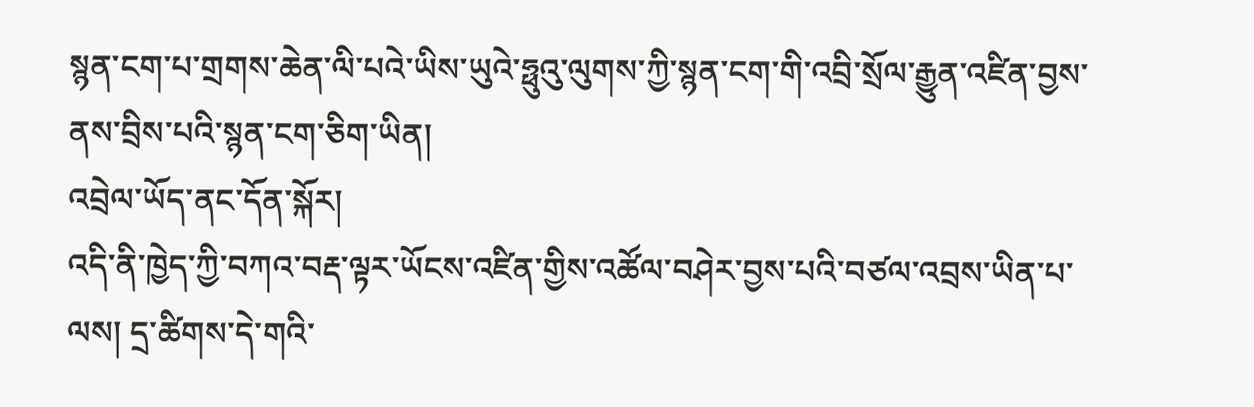སྙན་ངག་པ་གྲགས་ཆེན་ལི་པའེ་ཡིས་ཡུའེ་ཧྥུའུ་ལུགས་ཀྱི་སྙན་ངག་གི་འབྲི་སྲོལ་རྒྱུན་འཛིན་བྱས་ནས་བྲིས་པའི་སྙན་ངག་ཅིག་ཡིན།
འབྲེལ་ཡོད་ནང་དོན་སྐོར།
འདི་ནི་ཁྱེད་ཀྱི་བཀའ་བརྡ་ལྟར་ཡོངས་འཛིན་གྱིས་འཚོལ་བཤེར་བྱས་པའི་བཙལ་འབྲས་ཡིན་པ་ལས། དྲ་ཚིགས་དེ་གའི་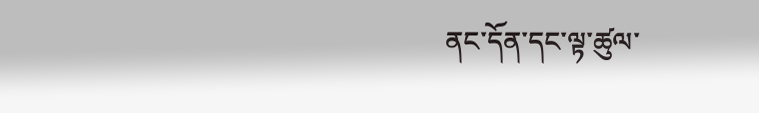ནང་དོན་དང་ལྟ་ཚུལ་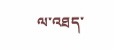ལ་འཐད་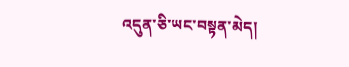འདུན་ཅི་ཡང་བསྟན་མེད།